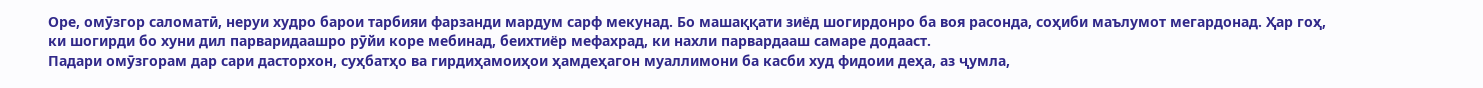Оре, омӯзгор саломатӣ, неруи худро барои тарбияи фарзанди мардум сарф мекунад. Бо машаққати зиёд шогирдонро ба воя расонда, соҳиби маълумот мегардонад. Ҳар гоҳ, ки шогирди бо хуни дил парваридаашро рӯйи коре мебинад, беихтиёр мефахрад, ки нахли парвардааш самаре додааст.
Падари омӯзгорам дар сари дасторхон, суҳбатҳо ва гирдиҳамоиҳои ҳамдеҳагон муаллимони ба касби худ фидоии деҳа, аз ҷумла,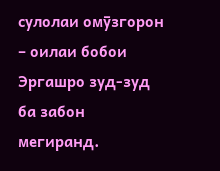сулолаи омӯзгорон – оилаи бобои Эргашро зуд-зуд ба забон мегиранд.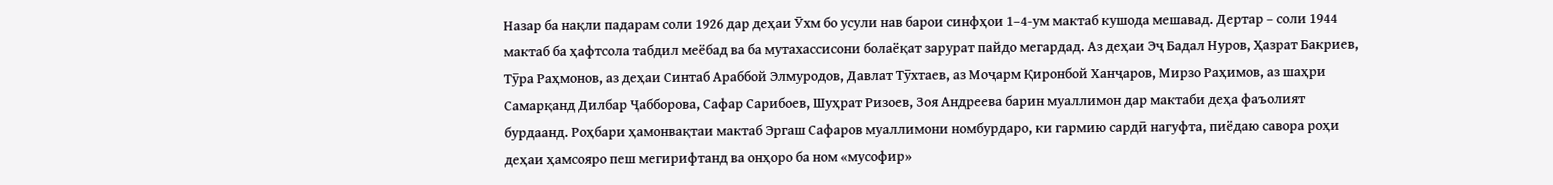Назар ба нақли падарам соли 1926 дар деҳаи Ӯхм бо усули нав барои синфҳои 1–4-ум мактаб кушода мешавад. Дертар – соли 1944 мактаб ба ҳафтсола табдил меёбад ва ба мутахассисони болаёқат зарурат пайдо мегардад. Аз деҳаи Эҷ Бадал Нуров, Ҳазрат Бакриев, Тӯра Раҳмонов, аз деҳаи Синтаб Араббой Элмуродов, Давлат Тӯхтаев, аз Моҷарм Қиронбой Ханҷаров, Мирзо Раҳимов, аз шаҳри Самарқанд Дилбар Ҷабборова, Сафар Сарибоев, Шуҳрат Ризоев, Зоя Андреева барин муаллимон дар мактаби деҳа фаъолият бурдаанд. Роҳбари ҳамонвақтаи мактаб Эргаш Сафаров муаллимони номбурдаро, ки гармию сардӣ нагуфта, пиёдаю савора роҳи деҳаи ҳамсояро пеш мегирифтанд ва онҳоро ба ном «мусофир»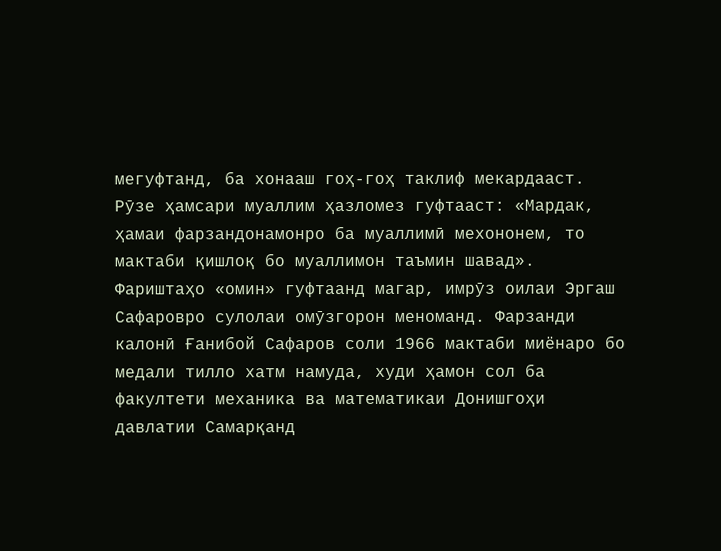мегуфтанд, ба хонааш гоҳ-гоҳ таклиф мекардааст.
Рӯзе ҳамсари муаллим ҳазломез гуфтааст: «Мардак, ҳамаи фарзандонамонро ба муаллимӣ мехононем, то мактаби қишлоқ бо муаллимон таъмин шавад».
Фариштаҳо «омин» гуфтаанд магар, имрӯз оилаи Эргаш Сафаровро сулолаи омӯзгорон меноманд. Фарзанди калонӣ Ғанибой Сафаров соли 1966 мактаби миёнаро бо медали тилло хатм намуда, худи ҳамон сол ба факултети механика ва математикаи Донишгоҳи давлатии Самарқанд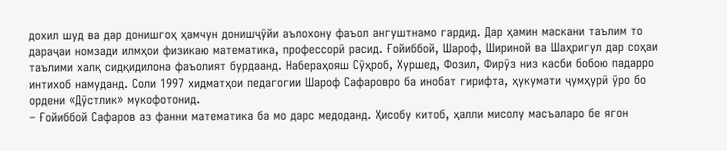дохил шуд ва дар донишгоҳ ҳамчун донишҷӯйи аълохону фаъол ангуштнамо гардид. Дар ҳамин маскани таълим то дараҷаи номзади илмҳои физикаю математика, профессорӣ расид. Ғойиббой, Шароф, Шириной ва Шаҳригул дар соҳаи таълими халқ сидқидилона фаъолият бурдаанд. Набераҳояш Сӯҳроб, Хуршед, Фозил, Фирӯз низ касби бобою падарро интихоб намуданд. Соли 1997 хидматҳои педагогии Шароф Сафаровро ба инобат гирифта, ҳукумати ҷумҳурӣ ӯро бо ордени «Дӯстлик» мукофотонид.
– Ғойиббой Сафаров аз фанни математика ба мо дарс медоданд. Ҳисобу китоб, ҳалли мисолу масъаларо бе ягон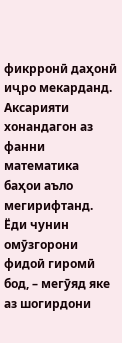фикрронӣ даҳонӣ иҷро мекарданд. Аксарияти хонандагон аз фанни математика баҳои аъло мегирифтанд. Ёди чунин омӯзгорони фидоӣ гиромӣ бод, – мегӯяд яке аз шогирдони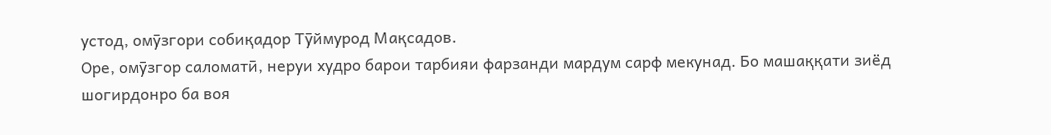устод, омӯзгори собиқадор Тӯймурод Мақсадов.
Оре, омӯзгор саломатӣ, неруи худро барои тарбияи фарзанди мардум сарф мекунад. Бо машаққати зиёд шогирдонро ба воя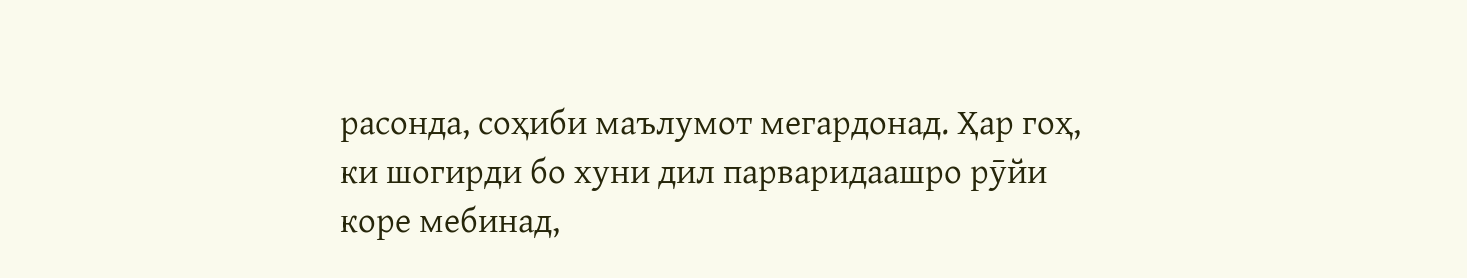расонда, соҳиби маълумот мегардонад. Ҳар гоҳ, ки шогирди бо хуни дил парваридаашро рӯйи коре мебинад,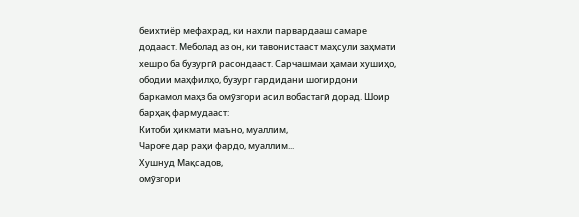беихтиёр мефахрад, ки нахли парвардааш самаре додааст. Меболад аз он, ки тавонистааст маҳсули заҳмати хешро ба бузургӣ расондааст. Сарчашмаи ҳамаи хушиҳо, ободии маҳфилҳо, бузург гардидани шогирдони баркамол маҳз ба омӯзгори асил вобастагӣ дорад. Шоир барҳақ фармудааст:
Китоби ҳикмати маъно, муаллим,
Чароғе дар раҳи фардо, муаллим...
Хушнуд Мақсадов,
омӯзгори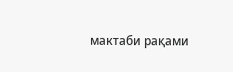мактаби рақами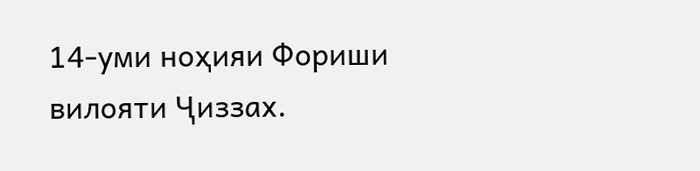14-уми ноҳияи Фориши вилояти Ҷиззах.